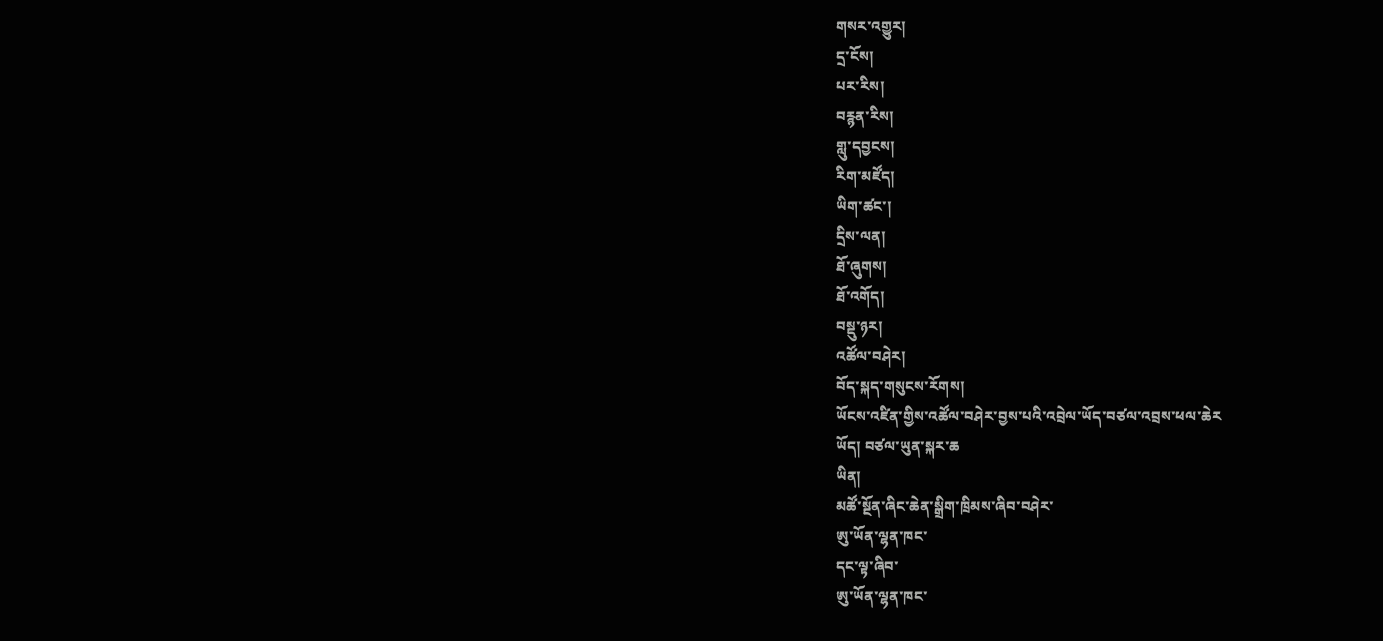གསར་འགྱུར།
དྲ་ངོས།
པར་རིས།
བརྙན་རིས།
གླུ་དབྱངས།
རིག་མཛོད།
ཡིག་ཚང་།
དྲིས་ལན།
ཐོ་ཞུགས།
ཐོ་འགོད།
བསྡུ་ཉར།
འཚོལ་བཤེར།
བོད་སྐད་གསུངས་རོགས།
ཡོངས་འཛིན་གྱིས་འཚོལ་བཤེར་བྱས་པའི་འབྲེལ་ཡོད་བཙལ་འབྲས་ཕལ་ཆེར
ཡོད། བཙལ་ཡུན་སྐར་ཆ
ཡིན།
མཚོ་སྔོན་ཞིང་ཆེན་སྒྲིག་ཁྲིམས་ཞིབ་བཤེར་
ཨུ་ཡོན་ལྷན་ཁང་
དང་ལྟ་ཞིབ་
ཨུ་ཡོན་ལྷན་ཁང་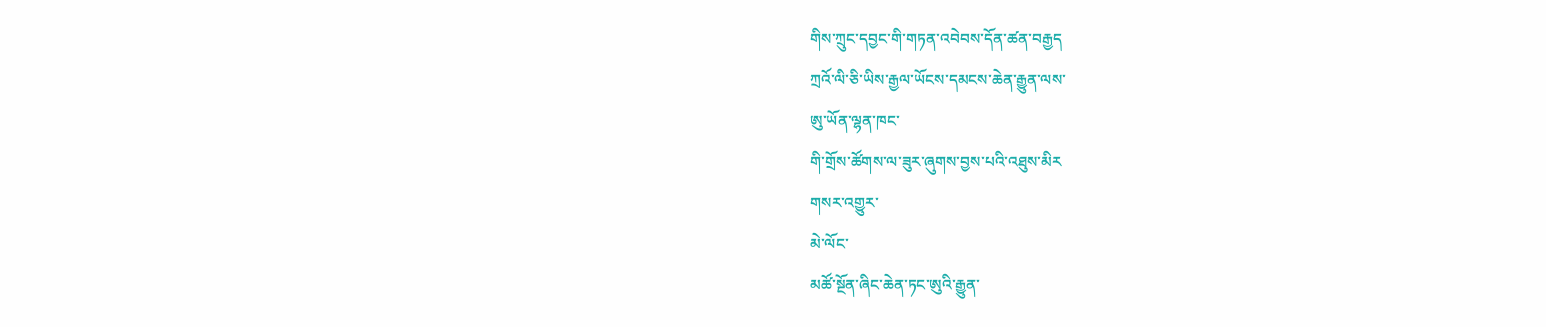གིས་ཀྲུང་དབྱང་གི་གཏན་འབེབས་དོན་ཚན་བརྒྱད
ཀྲའོ་ལི་ཅི་ཡིས་རྒྱལ་ཡོངས་དམངས་ཆེན་རྒྱུན་ལས་
ཨུ་ཡོན་ལྷན་ཁང་
གི་གྲོས་ཚོགས་ལ་ཟུར་ཞུགས་བྱས་པའི་འཐུས་མིར
གསར་འགྱུར་
མེ་ལོང་
མཚོ་སྔོན་ཞིང་ཆེན་ཏང་ཨུའི་རྒྱུན་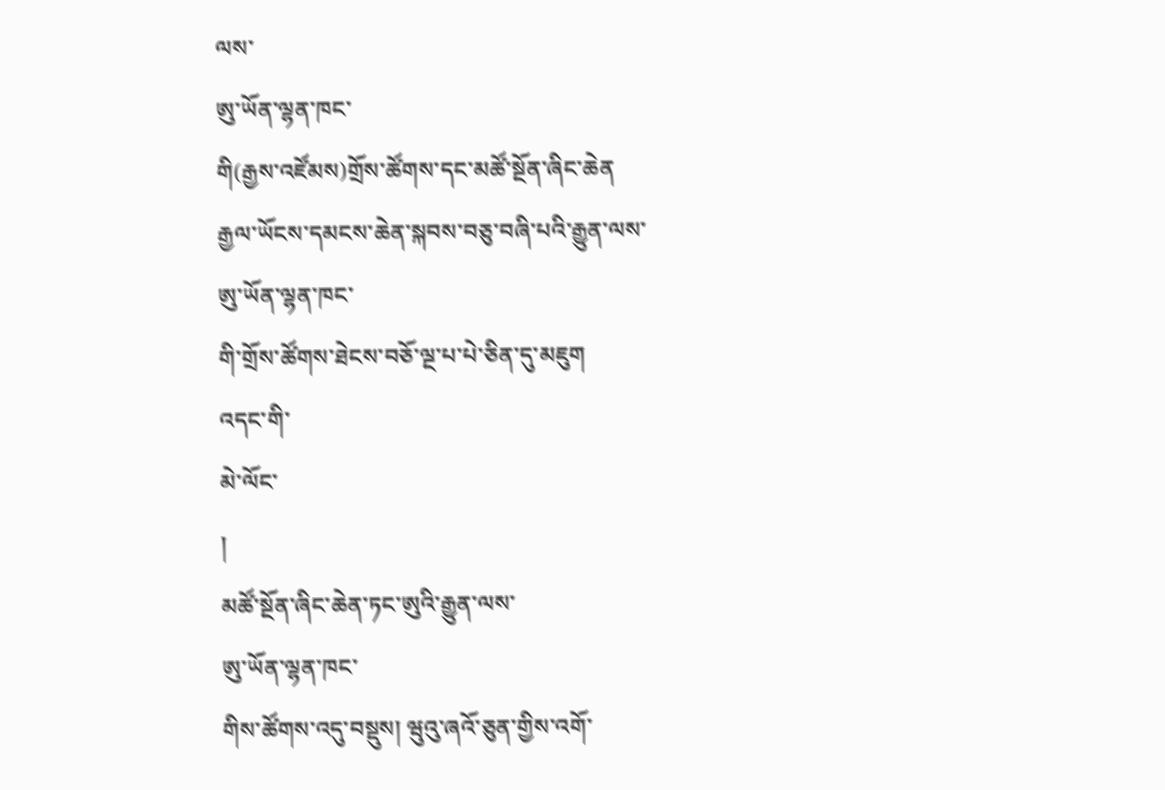ལས་
ཨུ་ཡོན་ལྷན་ཁང་
གི(རྒྱས་འཛོམས)གྲོས་ཚོགས་དང་མཚོ་སྔོན་ཞིང་ཆེན
རྒྱལ་ཡོངས་དམངས་ཆེན་སྐབས་བཅུ་བཞི་པའི་རྒྱུན་ལས་
ཨུ་ཡོན་ལྷན་ཁང་
གི་གྲོས་ཚོགས་ཐེངས་བཅོ་ལྔ་པ་པེ་ཅིན་དུ་མཇུག
འདང་གི་
མེ་ལོང་
།
མཚོ་སྔོན་ཞིང་ཆེན་ཏང་ཨུའི་རྒྱུན་ལས་
ཨུ་ཡོན་ལྷན་ཁང་
གིས་ཚོགས་འདུ་བསྡུས། ཝུའུ་ཞའོ་ཅུན་གྱིས་འགོ་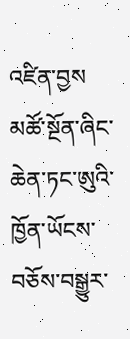འཛིན་བྱས
མཚོ་སྔོན་ཞིང་ཆེན་ཏང་ཨུའི་ཁྱོན་ཡོངས་བཅོས་བསྒྱུར་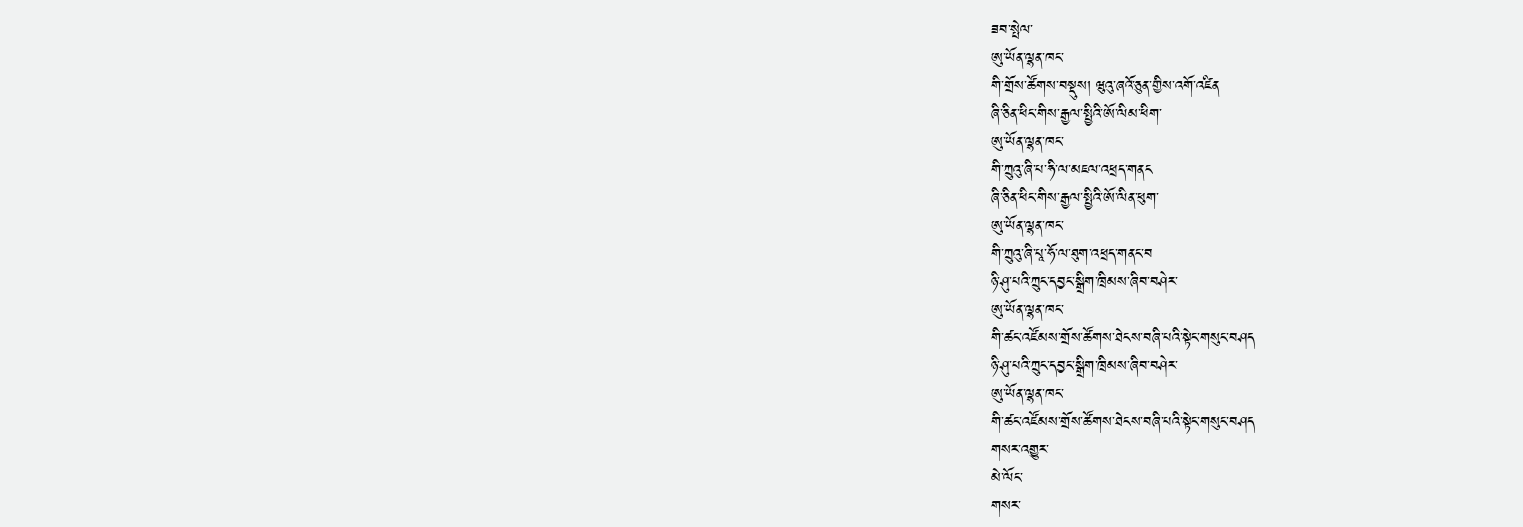ཟབ་སྤེལ་
ཨུ་ཡོན་ལྷན་ཁང་
གི་གྲོས་ཚོགས་བསྡུས། ཝུའུ་ཞའོ་ཅུན་གྱིས་འགོ་འཛིན
ཞི་ཅིན་ཕིང་གིས་རྒྱལ་སྤྱིའི་ཨོ་ལིམ་ཕིག་
ཨུ་ཡོན་ལྷན་ཁང་
གི་ཀྲུའུ་ཞི་པ་ཧི་ལ་མཇལ་འཕྲད་གནང
ཞི་ཅིན་ཕིང་གིས་རྒྱལ་སྤྱིའི་ཨོ་ལིན་ཕུག་
ཨུ་ཡོན་ལྷན་ཁང་
གི་ཀྲུའུ་ཞི་པཱ་ཧོ་ལ་ཐུག་འཕྲད་གནང་བ
ཉི་ཤུ་པའི་ཀྲུང་དབྱང་སྒྲིག་ཁྲིམས་ཞིབ་བཤེར་
ཨུ་ཡོན་ལྷན་ཁང་
གི་ཚང་འཛོམས་གྲོས་ཚོགས་ཐེངས་བཞི་པའི་སྟེང་གསུང་བཤད
ཉི་ཤུ་པའི་ཀྲུང་དབྱང་སྒྲིག་ཁྲིམས་ཞིབ་བཤེར་
ཨུ་ཡོན་ལྷན་ཁང་
གི་ཚང་འཛོམས་གྲོས་ཚོགས་ཐེངས་བཞི་པའི་སྟེང་གསུང་བཤད
གསར་འགྱུར་
མེ་ལོང་
གསར་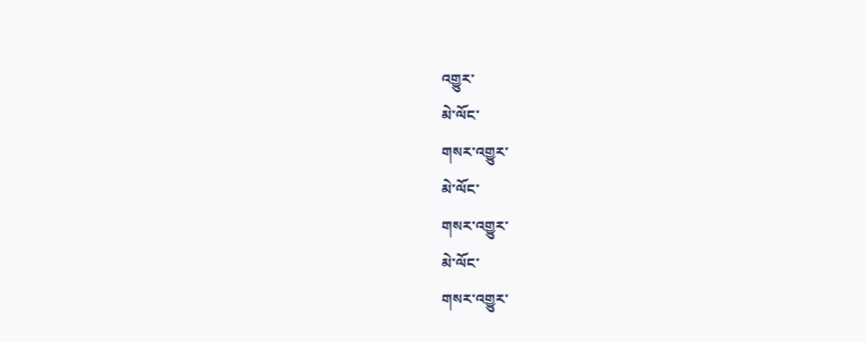འགྱུར་
མེ་ལོང་
གསར་འགྱུར་
མེ་ལོང་
གསར་འགྱུར་
མེ་ལོང་
གསར་འགྱུར་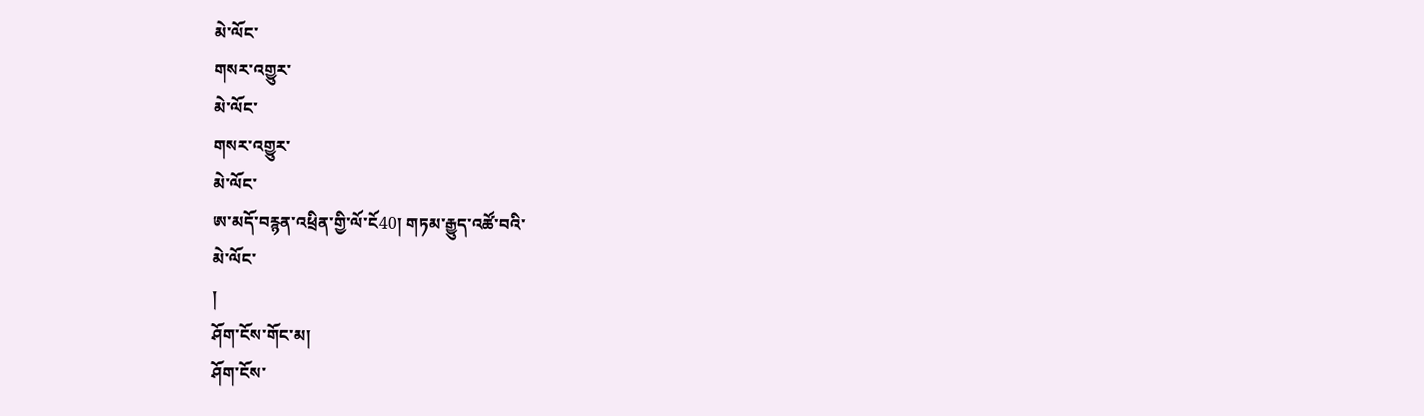མེ་ལོང་
གསར་འགྱུར་
མེ་ལོང་
གསར་འགྱུར་
མེ་ལོང་
ཨ་མདོ་བརྙན་འཕྲིན་གྱི་ལོ་ངོ40། གཏམ་རྒྱུད་འཚོ་བའི་
མེ་ལོང་
།
ཤོག་ངོས་གོང་མ།
ཤོག་ངོས་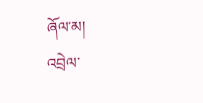ཞོལ་མ།
འབྲེལ་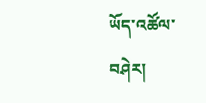ཡོད་འཚོལ་བཤེར།